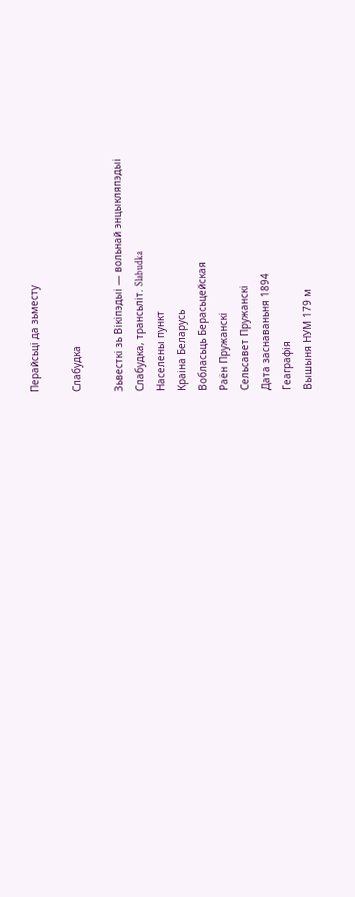Перайсьці да зьместу

Слабудка

Зьвесткі зь Вікіпэдыі — вольнай энцыкляпэдыі
Слабудка, трансьліт. Slabudka
Населены пункт
Краіна Беларусь
Вобласьць Берасьцейская
Раён Пружанскі
Сельсавет Пружанскі
Дата заснаваньня 1894
Геаграфія
Вышыня НУМ 179 м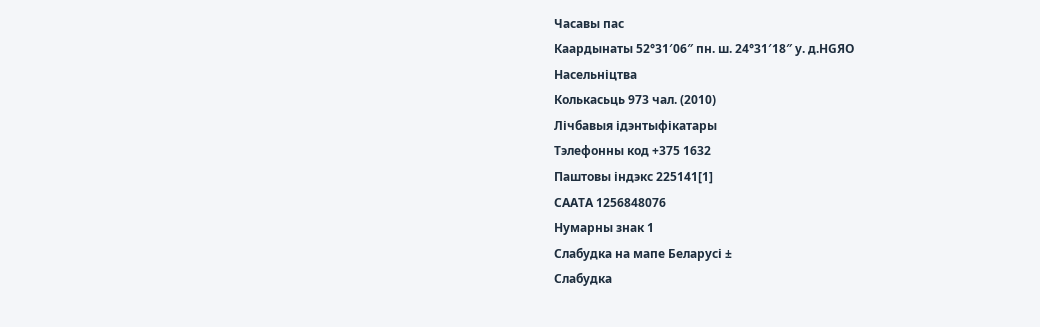Часавы пас
Каардынаты 52°31′06″ пн. ш. 24°31′18″ у. д.HGЯO
Насельніцтва
Колькасьць 973 чал. (2010)
Лічбавыя ідэнтыфікатары
Тэлефонны код +375 1632
Паштовы індэкс 225141[1]
СААТА 1256848076
Нумарны знак 1
Слабудка на мапе Беларусі ±
Слабудка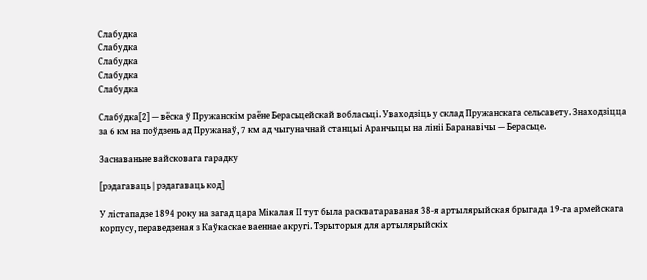Слабудка
Слабудка
Слабудка
Слабудка
Слабудка

Слабу́дка[2] — вёска ў Пружанскім раёне Берасьцейскай вобласьці. Уваходзіць у склад Пружанскага сельсавету. Знаходзіцца за 6 км на поўдзень ад Пружанаў, 7 км ад чыгуначнай станцыі Аранчыцы на лініі Баранавічы — Берасьце.

Заснаваньне вайсковага гарадку

[рэдагаваць | рэдагаваць код]

У лістападзе 1894 року на загад цара Мікалая II тут была раскватараваная 38-я артылярыйская брыгада 19-га армейскага корпусу, пераведзеная з Каўкаскае ваеннае акругі. Тэрыторыя для артылярыйскіх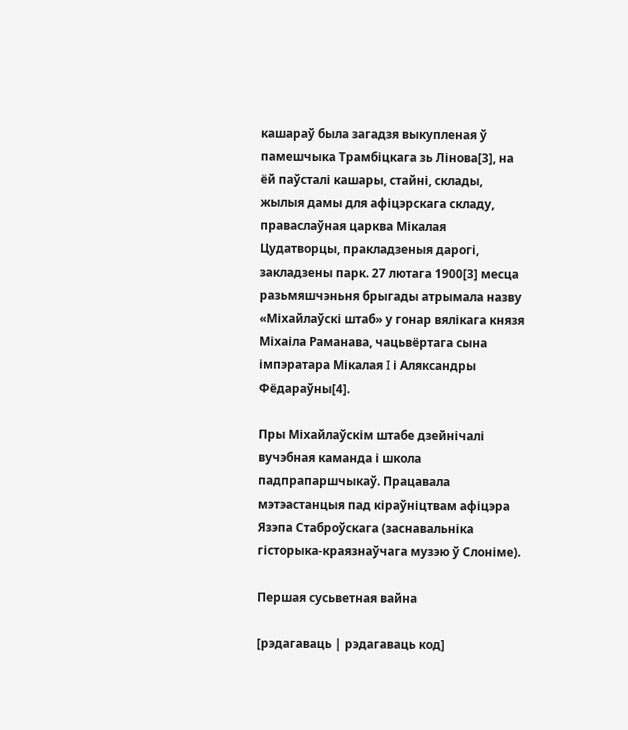кашараў была загадзя выкупленая ў памешчыка Трамбіцкага зь Лінова[3], на ёй паўсталі кашары, стайні, склады, жылыя дамы для афіцэрскага складу, праваслаўная царква Мікалая Цудатворцы, пракладзеныя дарогі, закладзены парк. 27 лютага 1900[3] месца разьмяшчэньня брыгады атрымала назву «Міхайлаўскі штаб» у гонар вялікага князя Міхаіла Раманава, чацьвёртага сына імпэратара Мікалая I і Аляксандры Фёдараўны[4].

Пры Міхайлаўскім штабе дзейнічалі вучэбная каманда і школа падпрапаршчыкаў. Працавала мэтэастанцыя пад кіраўніцтвам афіцэра Язэпа Стаброўскага (заснавальніка гісторыка-краязнаўчага музэю ў Слоніме).

Першая сусьветная вайна

[рэдагаваць | рэдагаваць код]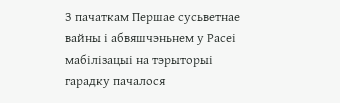З пачаткам Першае сусьветнае вайны і абвяшчэньнем у Расеі мабілізацыі на тэрыторыі гарадку пачалося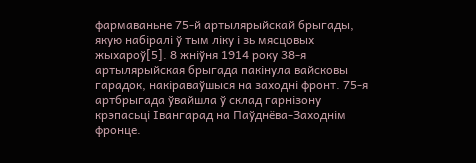фармаваньне 75-й артылярыйскай брыгады, якую набіралі ў тым ліку і зь мясцовых жыхароў[5]. 8 жніўня 1914 року 38-я артылярыйская брыгада пакінула вайсковы гарадок, накіраваўшыся на заходні фронт. 75-я артбрыгада ўвайшла ў склад гарнізону крэпасьці Івангарад на Паўднёва-Заходнім фронце.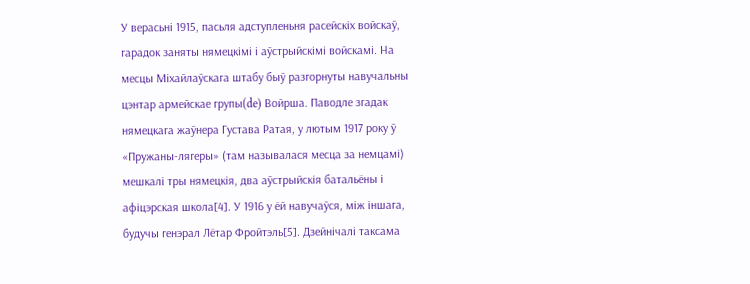У верасьні 1915, пасьля адступленьня расейскіх войскаў, гарадок заняты нямецкімі і аўстрыйскімі войскамі. На месцы Міхайлаўскага штабу быў разгорнуты навучальны цэнтар армейскае групы(de) Войрша. Паводле згадак нямецкага жаўнера Густава Ратая, у лютым 1917 року ў «Пружаны-лягеры» (там называлася месца за немцамі) мешкалі тры нямецкія, два аўстрыйскія батальёны і афіцэрская школа[4]. У 1916 у ёй навучаўся, між іншага, будучы генэрал Лётар Фройтэль[5]. Дзейнічалі таксама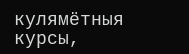кулямётныя курсы,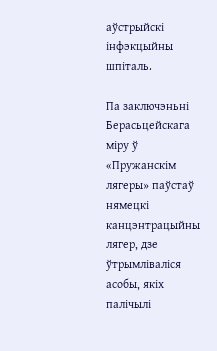аўстрыйскі інфэкцыйны шпіталь.

Па заключэньні Берасьцейскага міру ў «Пружанскім лягеры» паўстаў нямецкі канцэнтрацыйны лягер, дзе ўтрымліваліся асобы, якіх палічылі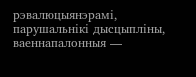рэвалюцыянэрамі, парушальнікі дысцыпліны, ваеннапалонныя —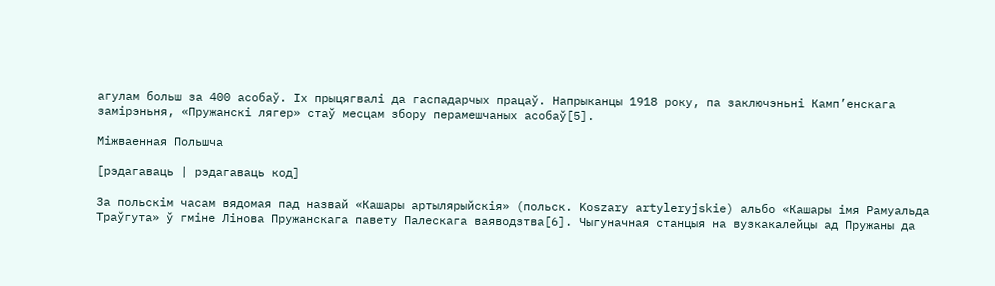агулам больш за 400 асобаў. Іх прыцягвалі да гаспадарчых працаў. Напрыканцы 1918 року, па заключэньні Камп’енскага замірэньня, «Пружанскі лягер» стаў месцам збору перамешчаных асобаў[5].

Міжваенная Польшча

[рэдагаваць | рэдагаваць код]

За польскім часам вядомая пад назвай «Кашары артылярыйскія» (польск. Koszary artyleryjskie) альбо «Кашары імя Рамуальда Траўгута» ў гміне Лінова Пружанскага павету Палескага ваяводзтва[6]. Чыгуначная станцыя на вузкакалейцы ад Пружаны да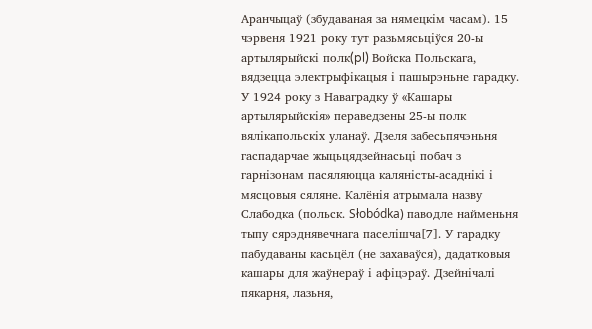Аранчыцаў (збудаваная за нямецкім часам). 15 чэрвеня 1921 року тут разьмясьціўся 20-ы артылярыйскі полк(pl) Войска Польскага, вядзецца электрыфікацыя і пашырэньне гарадку. У 1924 року з Наваградку ў «Кашары артылярыйскія» пераведзены 25-ы полк вялікапольскіх уланаў. Дзеля забесьпячэньня гаспадарчае жыцьцядзейнасьці побач з гарнізонам пасяляюцца каляністы-асаднікі і мясцовыя сяляне. Калёнія атрымала назву Слабодка (польск. Słobódka) паводле найменьня тыпу сярэднявечнага паселішча[7]. У гарадку пабудаваны касьцёл (не захаваўся), дадатковыя кашары для жаўнераў і афіцэраў. Дзейнічалі пякарня, лазьня,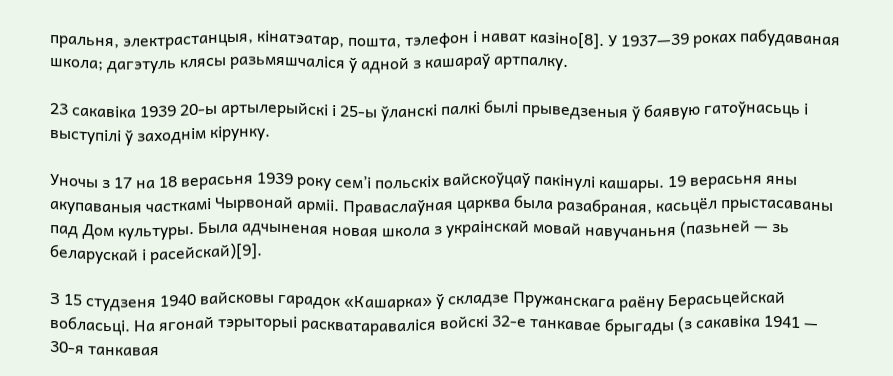пральня, электрастанцыя, кінатэатар, пошта, тэлефон і нават казіно[8]. У 1937—39 роках пабудаваная школа; дагэтуль клясы разьмяшчаліся ў адной з кашараў артпалку.

23 сакавіка 1939 20-ы артылерыйскі і 25-ы ўланскі палкі былі прыведзеныя ў баявую гатоўнасьць і выступілі ў заходнім кірунку.

Уночы з 17 на 18 верасьня 1939 року сем’і польскіх вайскоўцаў пакінулі кашары. 19 верасьня яны акупаваныя часткамі Чырвонай арміі. Праваслаўная царква была разабраная, касьцёл прыстасаваны пад Дом культуры. Была адчыненая новая школа з украінскай мовай навучаньня (пазьней — зь беларускай і расейскай)[9].

З 15 студзеня 1940 вайсковы гарадок «Кашарка» ў складзе Пружанскага раёну Берасьцейскай вобласьці. На ягонай тэрыторыі раскватараваліся войскі 32-е танкавае брыгады (з сакавіка 1941 — 30-я танкавая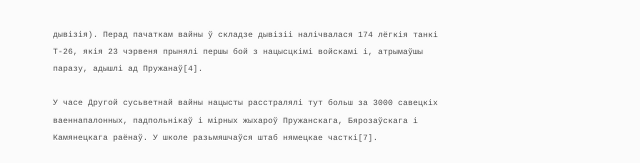дывізія). Перад пачаткам вайны ў складзе дывізіі налічвалася 174 лёгкія танкі Т-26, якія 23 чэрвеня прынялі першы бой з нацысцкімі войскамі і, атрымаўшы паразу, адышлі ад Пружанаў[4].

У часе Другой сусьветнай вайны нацысты расстралялі тут больш за 3000 савецкіх ваеннапалонных, падпольнікаў і мірных жыхароў Пружанскага, Бярозаўскага і Камянецкага раёнаў. У школе разьмяшчаўся штаб нямецкае часткі[7].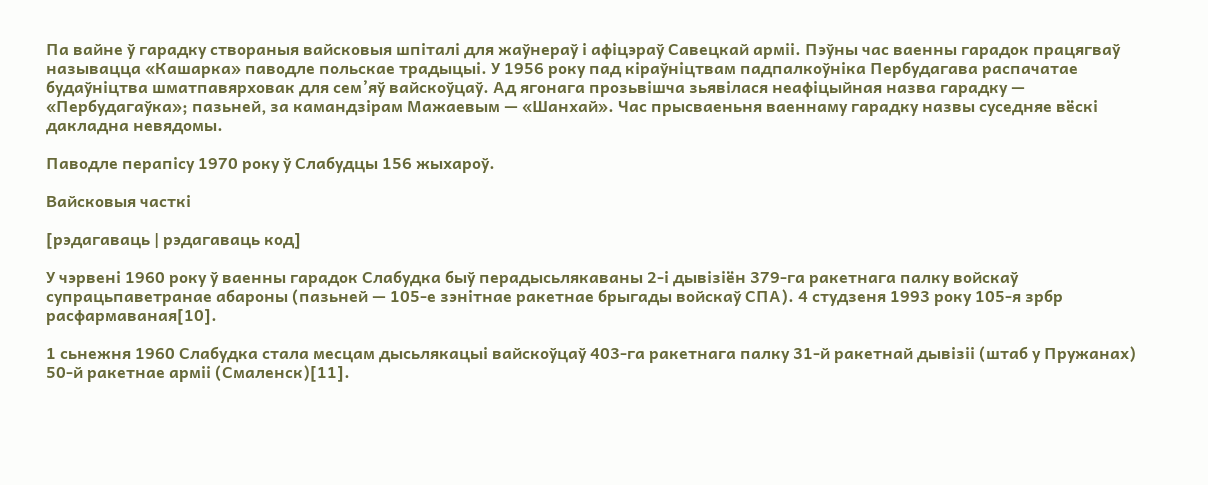Па вайне ў гарадку створаныя вайсковыя шпіталі для жаўнераў і афіцэраў Савецкай арміі. Пэўны час ваенны гарадок працягваў называцца «Кашарка» паводле польскае традыцыі. У 1956 року пад кіраўніцтвам падпалкоўніка Пербудагава распачатае будаўніцтва шматпавярховак для сем’яў вайскоўцаў. Ад ягонага прозьвішча зьявілася неафіцыйная назва гарадку — «Пербудагаўка»; пазьней, за камандзірам Мажаевым — «Шанхай». Час прысваеньня ваеннаму гарадку назвы суседняе вёскі дакладна невядомы.

Паводле перапісу 1970 року ў Слабудцы 156 жыхароў.

Вайсковыя часткі

[рэдагаваць | рэдагаваць код]

У чэрвені 1960 року ў ваенны гарадок Слабудка быў перадысьлякаваны 2-і дывізіён 379-га ракетнага палку войскаў супрацьпаветранае абароны (пазьней — 105-е зэнітнае ракетнае брыгады войскаў СПА). 4 студзеня 1993 року 105-я зрбр расфармаваная[10].

1 сьнежня 1960 Слабудка стала месцам дысьлякацыі вайскоўцаў 403-га ракетнага палку 31-й ракетнай дывізіі (штаб у Пружанах) 50-й ракетнае арміі (Смаленск)[11].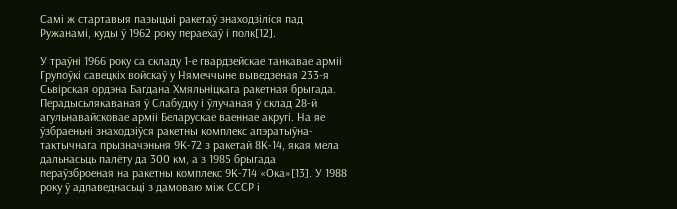Самі ж стартавыя пазыцыі ракетаў знаходзіліся пад Ружанамі, куды ў 1962 року пераехаў і полк[12].

У траўні 1966 року са складу 1-е гвардзейскае танкавае арміі Групоўкі савецкіх войскаў у Нямеччыне выведзеная 233-я Сьвірская ордэна Багдана Хмяльніцкага ракетная брыгада. Перадысьлякаваная ў Слабудку і ўлучаная ў склад 28-й агульнавайсковае арміі Беларускае ваеннае акругі. На яе ўзбраеньні знаходзіўся ракетны комплекс апэратыўна-тактычнага прызначэньня 9К-72 з ракетай 8К-14, якая мела дальнасьць палёту да 300 км, а з 1985 брыгада пераўзброеная на ракетны комплекс 9К-714 «Ока»[13]. У 1988 року ў адпаведнасьці з дамоваю між СССР і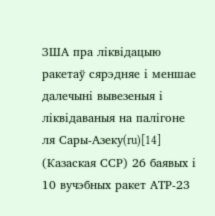ЗША пра ліквідацыю ракетаў сярэдняе і меншае далечыні вывезеныя і ліквідаваныя на палігоне ля Сары-Азеку(ru)[14] (Казаская ССР) 26 баявых і 10 вучэбных ракет АТР-23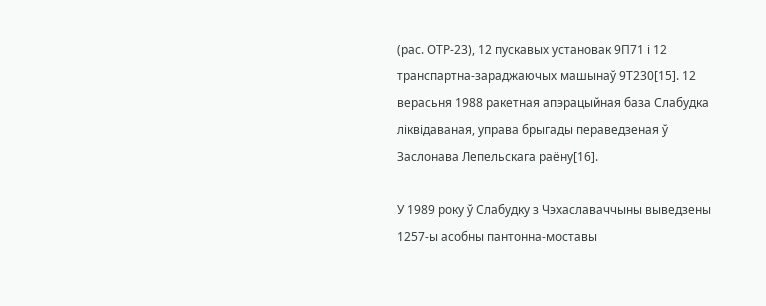(рас. ОТР-23), 12 пускавых установак 9П71 і 12 транспартна-зараджаючых машынаў 9Т230[15]. 12 верасьня 1988 ракетная апэрацыйная база Слабудка ліквідаваная, управа брыгады пераведзеная ў Заслонава Лепельскага раёну[16].

У 1989 року ў Слабудку з Чэхаславаччыны выведзены 1257-ы асобны пантонна-моставы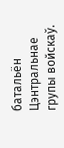батальён Цэнтральнае групы войскаў.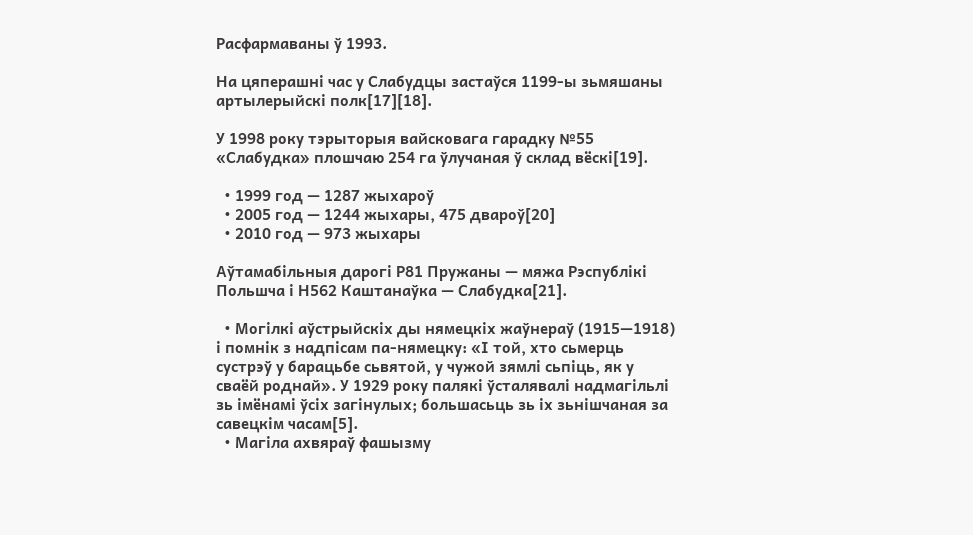Расфармаваны ў 1993.

На цяперашні час у Слабудцы застаўся 1199-ы зьмяшаны артылерыйскі полк[17][18].

У 1998 року тэрыторыя вайсковага гарадку №55 «Слабудка» плошчаю 254 га ўлучаная ў склад вёскі[19].

  • 1999 год — 1287 жыхароў
  • 2005 год — 1244 жыхары, 475 двароў[20]
  • 2010 год — 973 жыхары

Аўтамабільныя дарогі Р81 Пружаны — мяжа Рэспублікі Польшча і Н562 Каштанаўка — Слабудка[21].

  • Могілкі аўстрыйскіх ды нямецкіх жаўнераў (1915—1918) і помнік з надпісам па-нямецку: «І той, хто сьмерць сустрэў у барацьбе сьвятой, у чужой зямлі сьпіць, як у сваёй роднай». У 1929 року палякі ўсталявалі надмагільлі зь імёнамі ўсіх загінулых; большасьць зь іх зьнішчаная за савецкім часам[5].
  • Магіла ахвяраў фашызму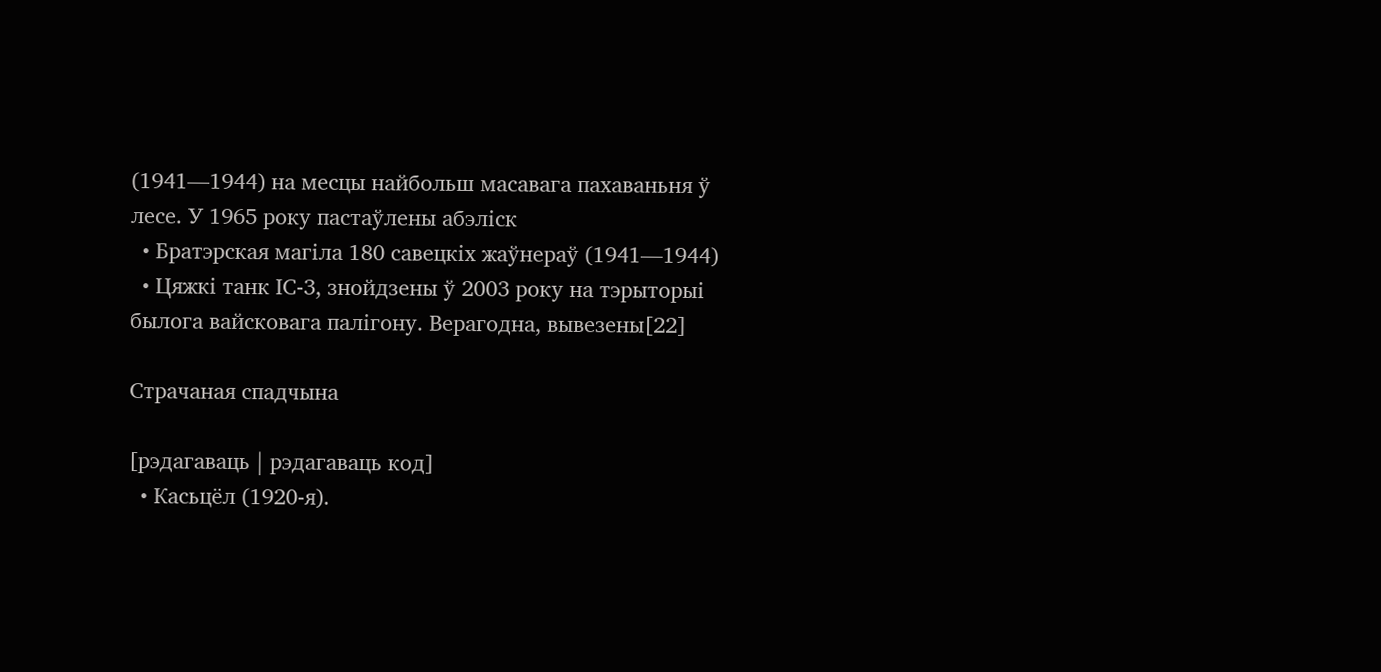(1941—1944) на месцы найбольш масавага пахаваньня ў лесе. У 1965 року пастаўлены абэліск
  • Братэрская магіла 180 савецкіх жаўнераў (1941—1944)
  • Цяжкі танк ІС-3, знойдзены ў 2003 року на тэрыторыі былога вайсковага палігону. Верагодна, вывезены[22]

Страчаная спадчына

[рэдагаваць | рэдагаваць код]
  • Касьцёл (1920-я).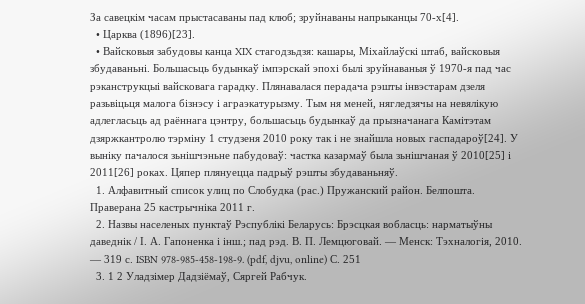За савецкім часам прыстасаваны пад клюб; зруйнаваны напрыканцы 70-х[4].
  • Царква (1896)[23].
  • Вайсковыя забудовы канца XIX стагодзьдзя: кашары, Міхайлаўскі штаб, вайсковыя збудаваньні. Большасьць будынкаў імпэрскай эпохі былі зруйнаваныя ў 1970-я пад час рэканструкцыі вайсковага гарадку. Плянавалася перадача рэшты інвэстарам дзеля разьвіцьця малога бізнэсу і аграэкатурызму. Тым ня меней, нягледзячы на невялікую адлегласьць ад раённага цэнтру, большасьць будынкаў да прызначанага Камітэтам дзяржкантролю тэрміну 1 студзеня 2010 року так і не знайшла новых гаспадароў[24]. У выніку пачалося зьнішчэньне пабудоваў: частка казармаў была зьнішчаная ў 2010[25] і 2011[26] роках. Цяпер плянуецца падрыў рэшты збудаваньняў.
  1. Алфавитный список улиц по Слобудка (рас.) Пружанский район. Белпошта. Праверана 25 кастрычніка 2011 г.
  2. Назвы населеных пунктаў Рэспублікі Беларусь: Брэсцкая вобласць: нарматыўны даведнік / І. А. Гапоненка і інш.; пад рэд. В. П. Лемцюговай. — Менск: Тэхналогія, 2010. — 319 с. ISBN 978-985-458-198-9. (pdf, djvu, online) С. 251
  3. 1 2 Уладзімер Дадзіёмаў, Сяргей Рабчук.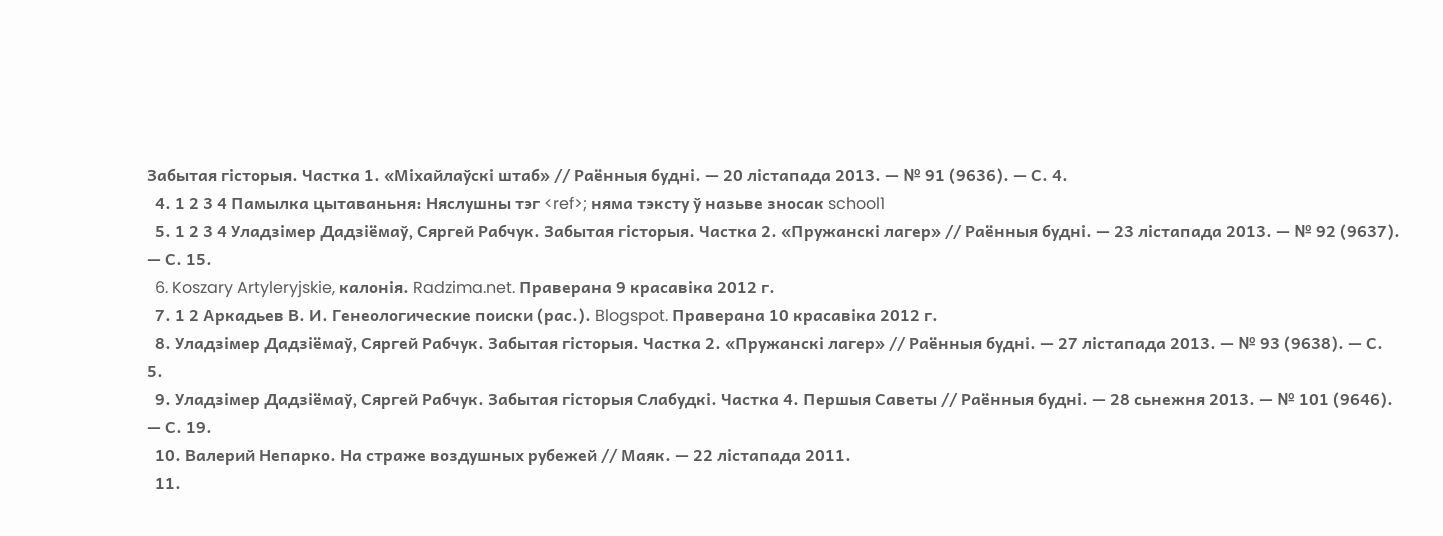Забытая гісторыя. Частка 1. «Міхайлаўскі штаб» // Раённыя будні. — 20 лістапада 2013. — № 91 (9636). — С. 4.
  4. 1 2 3 4 Памылка цытаваньня: Няслушны тэг <ref>; няма тэксту ў назьве зносак school1
  5. 1 2 3 4 Уладзімер Дадзіёмаў, Сяргей Рабчук. Забытая гісторыя. Частка 2. «Пружанскі лагер» // Раённыя будні. — 23 лістапада 2013. — № 92 (9637). — С. 15.
  6. Koszary Artyleryjskie, калонія. Radzima.net. Праверана 9 красавіка 2012 г.
  7. 1 2 Аркадьев В. И. Генеологические поиски (рас.). Blogspot. Праверана 10 красавіка 2012 г.
  8. Уладзімер Дадзіёмаў, Сяргей Рабчук. Забытая гісторыя. Частка 2. «Пружанскі лагер» // Раённыя будні. — 27 лістапада 2013. — № 93 (9638). — С. 5.
  9. Уладзімер Дадзіёмаў, Сяргей Рабчук. Забытая гісторыя Слабудкі. Частка 4. Першыя Саветы // Раённыя будні. — 28 сьнежня 2013. — № 101 (9646). — С. 19.
  10. Валерий Непарко. На страже воздушных рубежей // Маяк. — 22 лістапада 2011.
  11.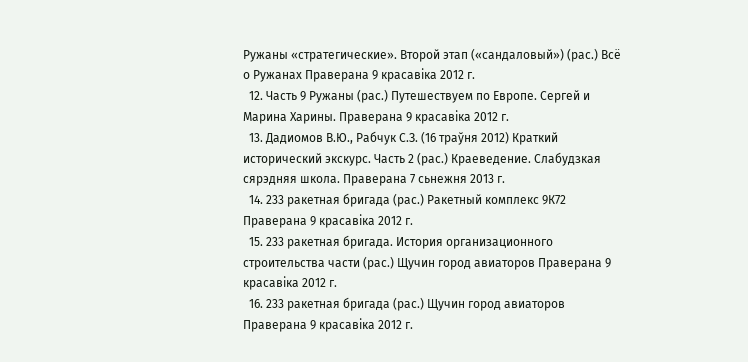Ружаны «стратегические». Второй этап («сандаловый») (рас.) Всё о Ружанах Праверана 9 красавіка 2012 г.
  12. Часть 9 Ружаны (рас.) Путешествуем по Европе. Сергей и Марина Харины. Праверана 9 красавіка 2012 г.
  13. Дадиомов В.Ю., Рабчук С.З. (16 траўня 2012) Краткий исторический экскурс. Часть 2 (рас.) Краеведение. Слабудзкая сярэдняя школа. Праверана 7 сьнежня 2013 г.
  14. 233 ракетная бригада (рас.) Ракетный комплекс 9К72 Праверана 9 красавіка 2012 г.
  15. 233 ракетная бригада. История организационного строительства части (рас.) Щучин город авиаторов Праверана 9 красавіка 2012 г.
  16. 233 ракетная бригада (рас.) Щучин город авиаторов Праверана 9 красавіка 2012 г.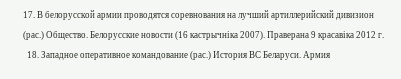17. В белорусской армии проводятся соревнования на лучший артиллерийский дивизион (рас.) Общество. Белорусские новости (16 кастрычніка 2007). Праверана 9 красавіка 2012 г.
  18. Западное оперативное командование (рас.) История ВС Беларуси. Армия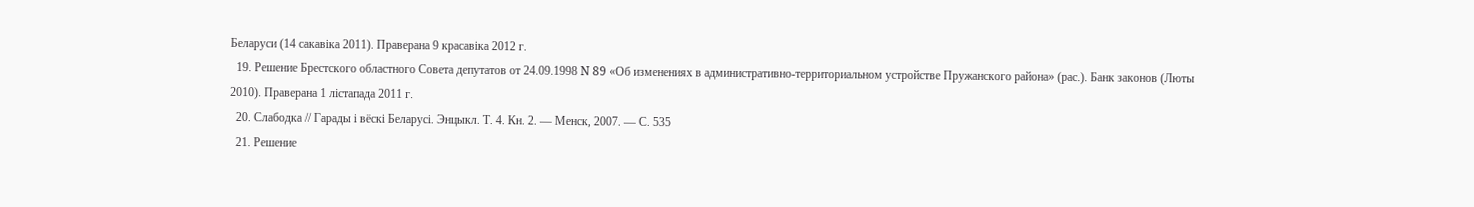Беларуси (14 сакавіка 2011). Праверана 9 красавіка 2012 г.
  19. Решение Брестского областного Совета депутатов от 24.09.1998 N 89 «Об изменениях в административно-территориальном устройстве Пружанского района» (рас.). Банк законов (Люты 2010). Праверана 1 лістапада 2011 г.
  20. Слабодка // Гарады і вёскі Беларусі. Энцыкл. Т. 4. Кн. 2. — Менск, 2007. — С. 535
  21. Решение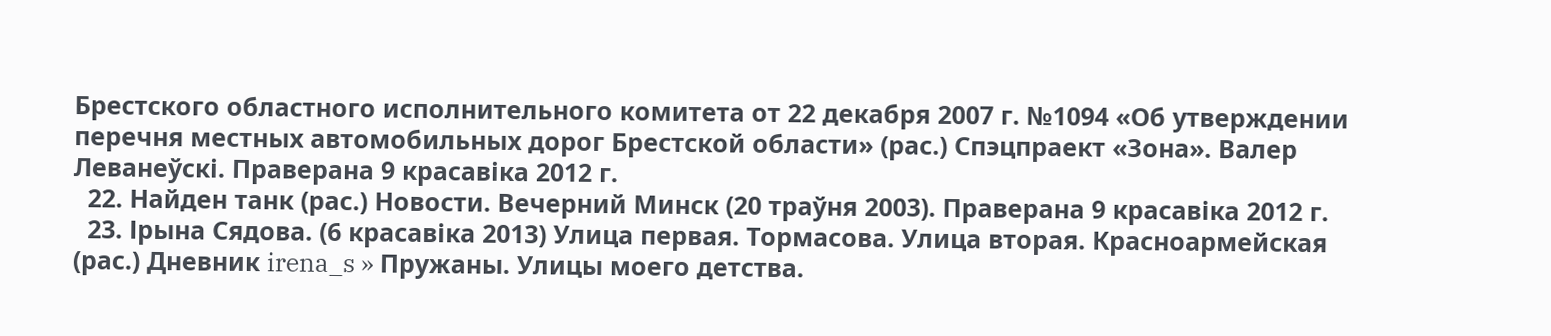Брестского областного исполнительного комитета от 22 декабря 2007 г. №1094 «Об утверждении перечня местных автомобильных дорог Брестской области» (рас.) Спэцпраект «Зона». Валер Леванеўскі. Праверана 9 красавіка 2012 г.
  22. Найден танк (рас.) Новости. Вечерний Минск (20 траўня 2003). Праверана 9 красавіка 2012 г.
  23. Ірына Сядова. (6 красавіка 2013) Улица первая. Тормасова. Улица вторая. Красноармейская (рас.) Дневник irena_s » Пружаны. Улицы моего детства.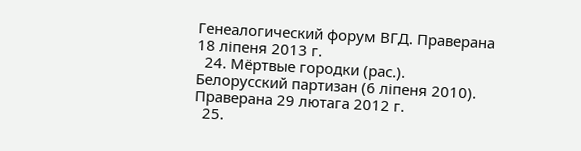Генеалогический форум ВГД. Праверана 18 ліпеня 2013 г.
  24. Мёртвые городки (рас.). Белорусский партизан (6 ліпеня 2010). Праверана 29 лютага 2012 г.
  25.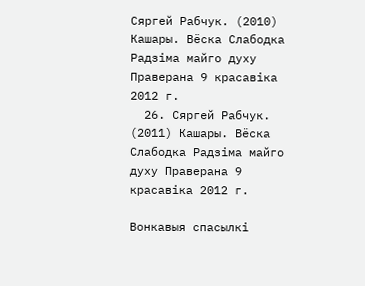Сяргей Рабчук. (2010) Кашары. Вёска Слабодка Радзіма майго духу Праверана 9 красавіка 2012 г.
  26. Сяргей Рабчук. (2011) Кашары. Вёска Слабодка Радзіма майго духу Праверана 9 красавіка 2012 г.

Вонкавыя спасылкі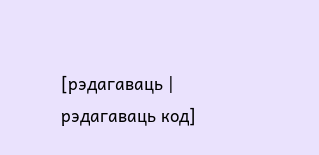[рэдагаваць | рэдагаваць код]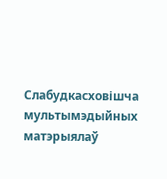Слабудкасховішча мультымэдыйных матэрыялаў